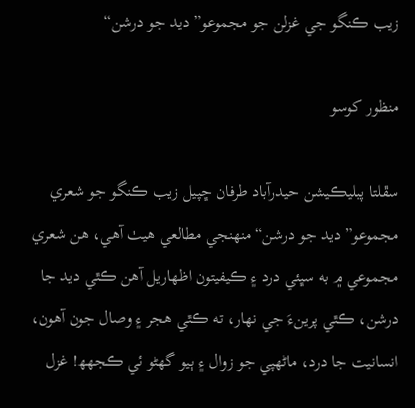زيب ڪنگو جي غزلن جو مجموعو”ديد جو درشن“

منظور کوسو

سڦلتا پبليڪيشن حيدرآباد طرفان ڇپيل زيب ڪنگو جو شعري مجموعو”ديد جو درشن“منهنجي مطالعي هيٺ آهي، هن شعري مجموعي ۾ به سڀئي درد ۽ ڪيفيتون اظهاريل آهن ڪٿي ديد جا درشن، ڪٿي پرينءَ جي نهار، ته ڪٿي هجر ۽ وصال جون آهون، انسانيت جا درد، ماڻهپي جو زوال ۽ ٻيو گهڻو ئي ڪجهھ! غزل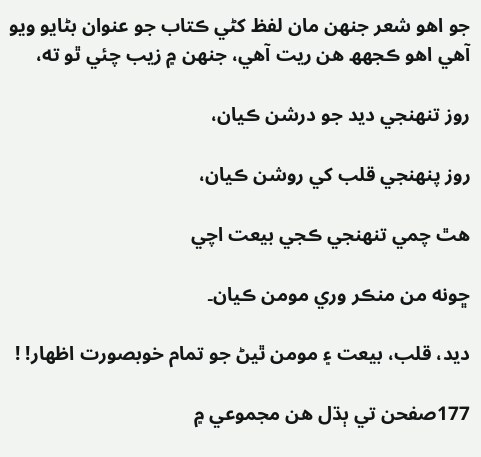جو اهو شعر جنهن مان لفظ کڻي ڪتاب جو عنوان بڻايو ويو آهي اهو ڪجهھ هن ريت آهي، جنهن ۾ زيب چئي ٿو ته،

روز تنهنجي ديد جو درشن ڪيان،

روز پنهنجي قلب کي روشن ڪيان،

هٿ چمي تنهنجي ڪجي بيعت اچي

ڇونه من منڪر وري مومن ڪيان۔

ديد، قلب، بيعت ۽ مومن ٿيڻ جو تمام خوبصورت اظهار! !

177صفحن تي ٻڌل هن مجموعي ۾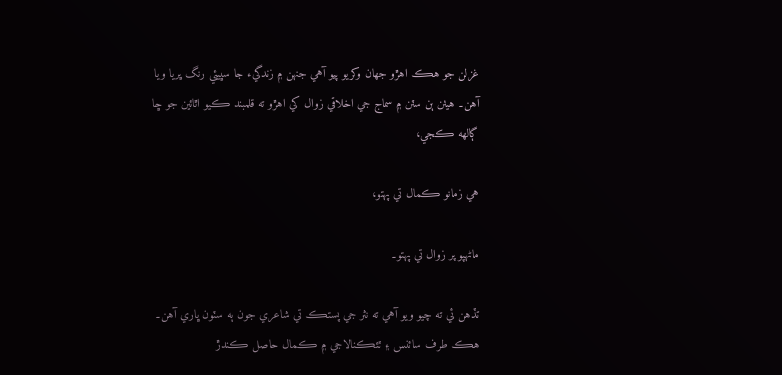غزلن جو هڪ اهڙو جهان وکريو پيو آهي جنهن ۾ زندگيء جا سڀيئي رنگ ڀريا ويا آهن۔ هيٺن ٻن سٽن ۾ سماج جي اخلاقي زوال کي اهڙو ته قلمبند ڪيو اٿائين جو ڇا ڳالھه ڪجي،

هي زمانو ڪمال تي پهتو،

ماڻهپو پر زوال تي پهتو۔

تڏهن ئي ته چيو ويو آهي ته نثر جي پستڪ تي شاعري جون ٻه سٽون ڀاري آهن۔ هڪ طرف سائنس ۽ ٽئڪنالاجي ۾ ڪمال حاصل ڪندڙ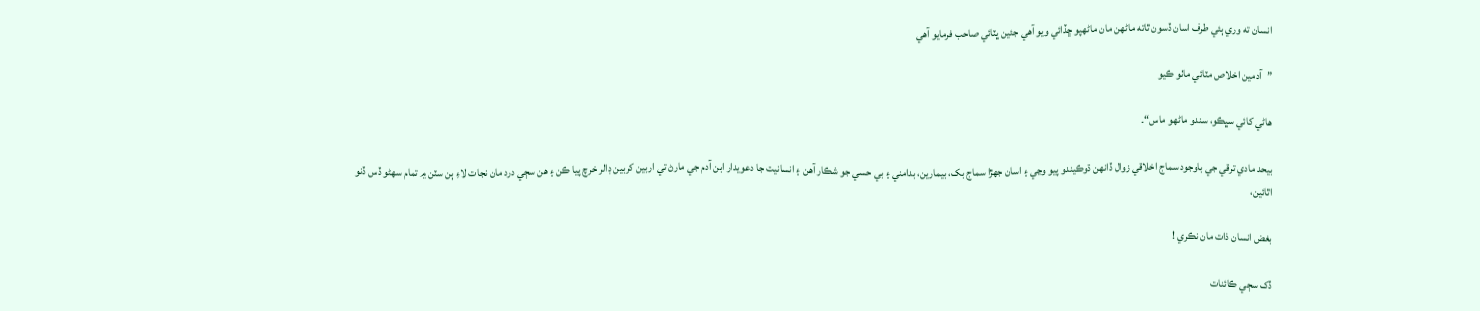انسان ته وري ٻئي طرف اسان ڏسون ٿاته ماڻهن مان ماڻهپو ڇڏائي ويو آهي جئين ڀٽائي صاحب فرمايو آهي

”آدمين اخلاص مٽائي ماٺو ڪيو

هاڻي کائي سڀڪو، سندو ماڻهو ماس“۔

بيحد مادي ترقي جي باوجود سماج اخلاقي زوال ڏانهن ڌوڪيندو پيو وڃي ۽ اسان جهڙا سماج بک، بيمارين، بدامني ۽ بي حسي جو شڪار آهن ۽ انسانيت جا دعويدار ابن آدم جي مارڻ تي اربين کربين ڊالر خرچ پيا ڪن ۽ هن سڄي درد مان نجات لاءِ ٻن سٽن ۾ تمام سهڻو ڏس ڏنو اٿائين،

بغض انسان ذات مان نڪري !

ڏک سڄي ڪائنات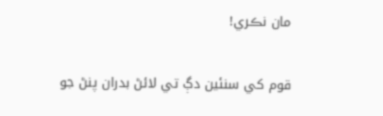مان نڪري!

قوم کي سنئين دڳ تي لائڻ بدران پنڻ جو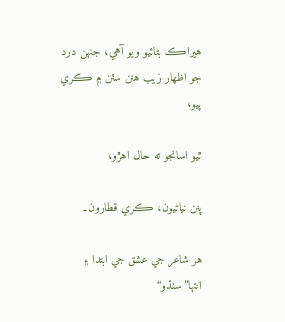هيراڪ بڻائيو ويو آهي، جنهن درد جو اظهار زيب هنن سٽن ۾ ڪري پيو،

ٿيو اسانجو ته حال اهڙو،

پنن نياڻيون، ڪري قطارون۔

هر شاعر جي عشق جي ابتدا ۽ انتها”سنڌو“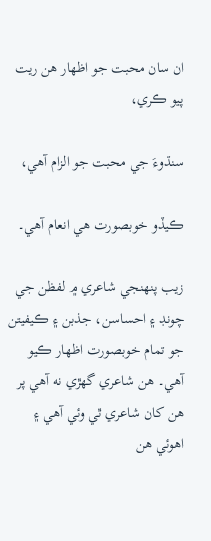ان سان محبت جو اظهار هن ريت پيو ڪري،

سنڌوءَ جي محبت جو الزام آهي،

ڪيڏو خوبصورت هي انعام آهي۔

زيب پنهنجي شاعري ۾ لفظن جي چونڊ ۽ احساسن، جذبن ۽ ڪيفيتن جو تمام خوبصورت اظهار ڪيو آهي۔ هن شاعري گهڙي نه آهي پر هن کان شاعري ٿي وئي آهي ۽ اهوئي هن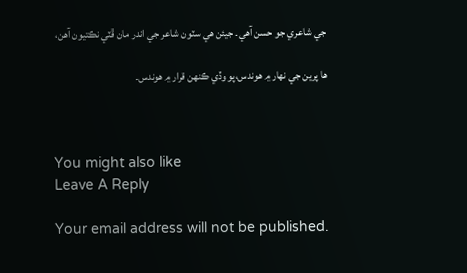جي شاعري جو حسن آهي۔ جيئن هي سٽون شاعر جي اندر مان ڦٽي نڪتيون آهن،

ها پرين جي نهار ۾ هوندس،پو وڏي ڪنهن قرار ۾ هوندس۔



You might also like
Leave A Reply

Your email address will not be published.